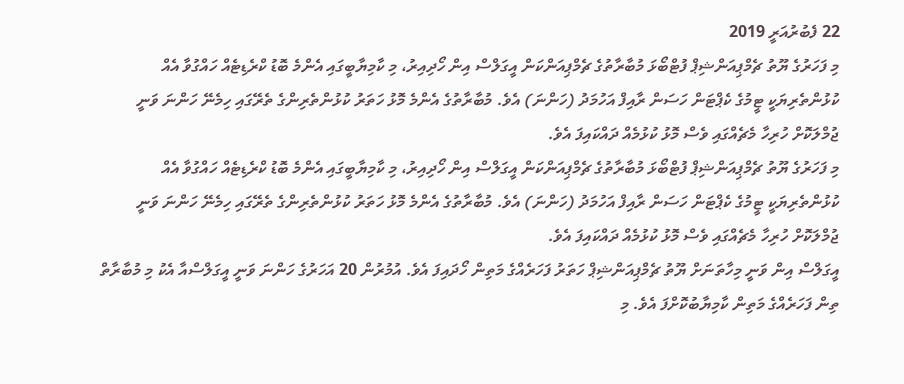22 ފެބުރުއަރީ 2019
މި ފަހަރުގެ ޔޫތު ޗެމްޕިއަންޝިޕް ފުޓްބޯޅަ މުބާރާތުގެ ޗެމްޕިއަންކަން އީގަލްސް އިން ހޯދިއިރު، މި ކާމިޔާބީގައި އެންމެ ބޮޑު ކްރެޑިޓެއް ހައްގުވާ އެއް ކުޅުންތެރިޔަކީ ޓީމުގެ ކެޕްޓަން ހަސަން ރާއިފް އަހުމަދު (ހަންނަ) އެވެ. މުބާރާތުގެ އެންމެ މޮޅު ހަތަރު ކުޅުންތެރިންގެ ތެރޭގައި ހިމެނޭ ހަންނަ ވަނީ ޖުމްލަކޮށް ހުރިހާ މެޗެއްގައި ވެސް މޮޅު ކުޅުމެއް ދައްކައިފަ އެވެ.
މި ފަހަރުގެ ޔޫތު ޗެމްޕިއަންޝިޕް ފުޓްބޯޅަ މުބާރާތުގެ ޗެމްޕިއަންކަން އީގަލްސް އިން ހޯދިއިރު، މި ކާމިޔާބީގައި އެންމެ ބޮޑު ކްރެޑިޓެއް ހައްގުވާ އެއް ކުޅުންތެރިޔަކީ ޓީމުގެ ކެޕްޓަން ހަސަން ރާއިފް އަހުމަދު (ހަންނަ) އެވެ. މުބާރާތުގެ އެންމެ މޮޅު ހަތަރު ކުޅުންތެރިންގެ ތެރޭގައި ހިމެނޭ ހަންނަ ވަނީ ޖުމްލަކޮށް ހުރިހާ މެޗެއްގައި ވެސް މޮޅު ކުޅުމެއް ދައްކައިފަ އެވެ.
އީގަލްސް އިން ވަނީ މިހާތަނަށް ޔޫތު ޗެމްޕިއަންޝިޕް ހަތަރު ފަހަރެއްގެ މަތިން ހޯދައިފަ އެވެ. އުމުރުން 20 އަހަރުގެ ހަންނަ ވަނީ އީގަލްސްއާ އެކު މި މުބާރާތް ތިން ފަހަރެއްގެ މަތިން ކާމިޔާބުކޮށްފަ އެވެ. މި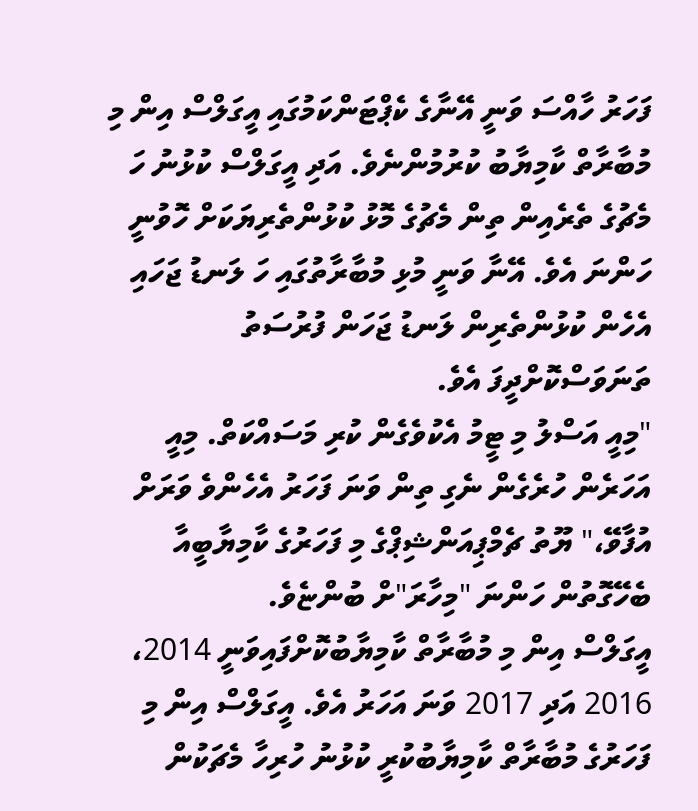ފަހަރު ހާއްސަ ވަނީ އޭނާގެ ކެޕްޓަންކަމުގައި އީގަލްސް އިން މި މުބާރާތް ކާމިޔާބު ކުރުމުންނެވެ. އަދި އީގަލްސް ކުޅުނު ހަ މެޗުގެ ތެރެއިން ތިން މެޗުގެ މޮޅު ކުޅުންތެރިޔަކަށް ހޮވުނީ ހަންނަ އެވެ. އޭނާ ވަނީ މުޅި މުބާރާތުގައި ހަ ލަނޑު ޖަހައި އެހެން ކުޅުންތެރިން ލަނޑު ޖަހަން ފުރުސަތު ތަނަވަސްކޮށްދީފަ އެވެ.
"މިއީ އަސްލު މި ޓީމު އެކުވެގެން ކުރި މަސައްކަތް. މިއީ އަހަރެން ހުރެގެން ނެގި ތިން ވަނަ ފަހަރު އެހެންވެ ވަރަށް އުފާވޭ،" ޔޫތު ޗެމްޕިއަންޝިޕްގެ މި ފަހަރުގެ ކާމިޔާބީއާ ބެހޭގޮތުން ހަންނަ "މިހާރަ"ށް ބުންޏެވެ.
އީގަލްސް އިން މި މުބާރާތް ކާމިޔާބުކޮށްފައިވަނީ 2014، 2016 އަދި 2017 ވަނަ އަހަރު އެވެ. އީގަލްސް އިން މި ފަހަރުގެ މުބާރާތް ކާމިޔާބުކުރީ ކުޅުނު ހުރިހާ މެޗަކުން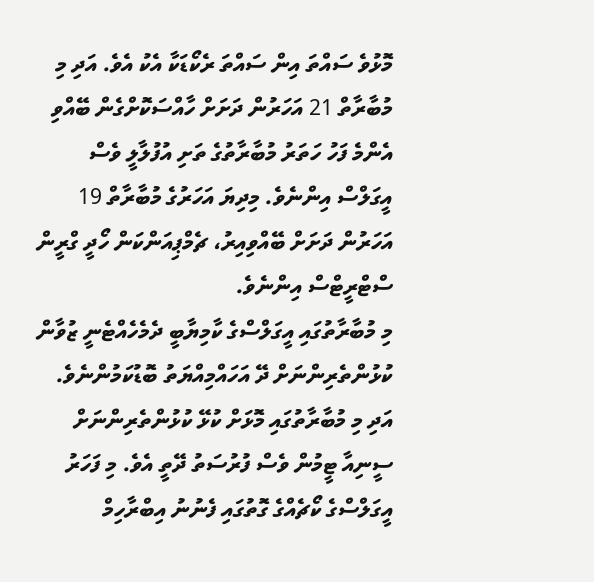މޮޅުވެ ސައްތަ އިން ސައްތަ ރެކޯޑަކާ އެކު އެވެ. އަދި މި މުބާރާތް 21 އަހަރުން ދަށަށް ހާއްސަކޮށްގެން ބޭއްވި އެންމެ ފަހު ހަތަރު މުބާރާތުގެ ތަށި އުފުލާލީ ވެސް އީގަލްސް އިންނެވެ. މިދިޔަ އަހަރުގެ މުބާރާތް 19 އަހަރުން ދަށަށް ބޭއްވިއިރު، ޗެމްޕިއަންކަން ހޯދީ ގްރީން ސްޓްރީޓްސް އިންނެވެ.
މި މުބާރާތުގައި އީގަލްސްގެ ކާމިޔާބީ ދެމެހެއްޓެނީ ޒުވާން ކުޅުންތެރިންނަށް ދޭ އަހައްމިއްޔަތު ބޮޑުކަމުންނެވެ. އަދި މި މުބާރާތުގައި މޮޅަށް ކުޅޭ ކުޅުންތެރިންނަށް ސީނިއާ ޓީމުން ވެސް ފުރުސަތު ދޭތީ އެވެ. މި ފަހަރު އީގަލްސްގެ ކޯޗެއްގެ ގޮތުގައި ފެނުނު އިބްރާހިމް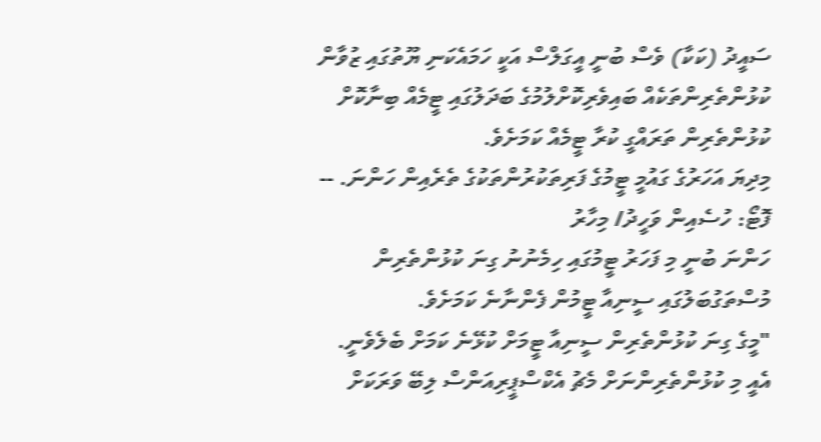ސައީދު (ކަކާ) ވެސް ބުނީ އީގަލްސް އަކީ ހަމައެކަނި ޔޫތުގައި ޒުވާން ކުޅުންތެރިންތަކެއް ބައިވެރިކޮށްލުމުގެ ބަދަލުގައި ޓީމެއް ބިނާކޮށް ކުޅުންތެރިން ތަރައްގީ ކުރާ ޓީމެއް ކަމަށެވެ.
މިދިޔަ އަހަރުގެ ގައުމީ ޓީމުގެ ފަރިތަކުރުންތަކުގެ ތެރެއިން ހަންނަ. -- ފޮޓޯ: ހުސެއިން ވަހީދު/ މިހާރު
ހަންނަ ބުނީ މި ފަހަރު ޓީމުގައި ހިމެނުނު ގިނަ ކުޅުންތެރިން މުސްތަގުބަލުގައި ސީނިއާ ޓީމުން ފެންނާނެ ކަމަށެވެ.
"މީގެ ގިނަ ކުޅުންތެރިން ސީނިއާ ޓީމަށް ކުޅޭނެ ކަމަށް ބެލެވެނީ. އެއީ މި ކުޅުންތެރިންނަށް މެޗު އެކްސްޕީރިއަންސް ލިބޭ ވަރަކަށް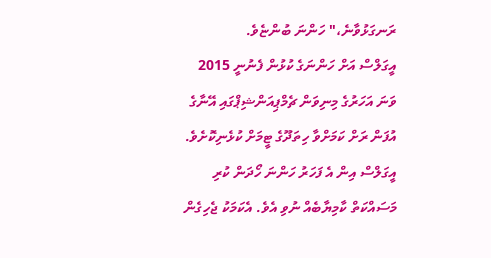ރަނގަޅުވާނެ،" ހަންނަ ބުންޏެވެ.
އީގަލްސް އަށް ހަންނަގެ ކުޅުން ފެނުނީ 2015 ވަނަ އަހަރުގެ މިނިވަން ޗެމްޕިއަންޝިޕްގައި އޭނާގެ އުފަން ރަށް ކަމަށްވާ ހިތަދޫގެ ޓީމަށް ކުޅެނިކޮށެވެ. އީގަލްސް އިން އެ ފަހަރު ހަންނަ ހޯދަން ކުރި މަސައްކަތް ކާމިޔާބެއް ނުވި އެވެ. އެކަމަކު ޖެހިގެން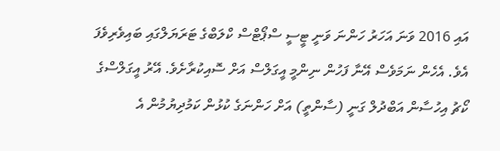އައި 2016 ވަނަ އަހަރު ހަންނަ ވަނީ ޓީސީ ސްޕޯޓްސް ކްލަބްގެ ޓަރަޔަލްގައި ބައިވެރިވެފަ އެވެ. އެހެން ނަމަވެސް އޭނާ ފަހުން ނިންމީ އީގަލްސް އަށް ސޮއިކުރާށެވެ. އޭރު އީގަލްސްގެ ކޯޗު އިހުސާން އަބްދުލް ގަނީ (ސާންތީ) އަށް ހަންނަގެ ކުޅުން ކަމުދިޔުމުން އެ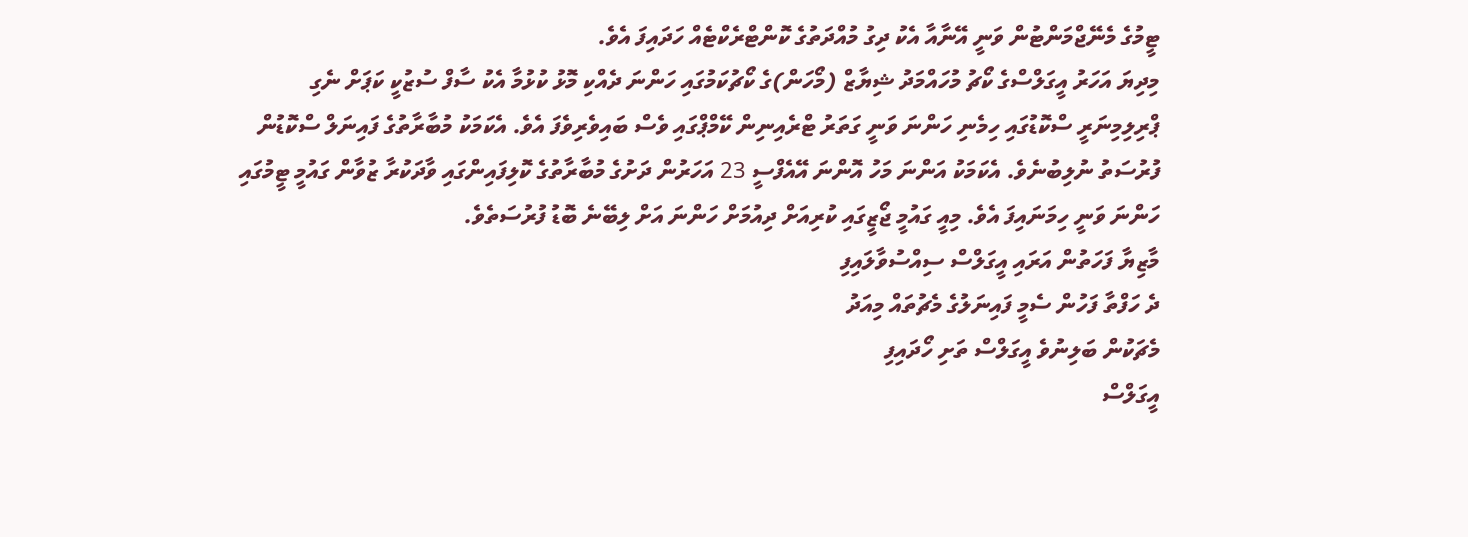ޓީމުގެ މެނޭޖްމަންޓުން ވަނީ އޭނާއާ އެކު ދިގު މުއްދަތުގެ ކޮންޓްރެކްޓެއް ހަދައިފަ އެވެ.
މިދިޔަ އަހަރު އީގަލްސްގެ ކޯޗު މުހައްމަދު ޝިޔާޒް (މޯހަން)ގެ ކޯޗުކަމުގައި ހަންނަ ދެއްކި މޮޅު ކުޅުމާ އެކު ސާފް ސުޒުކީ ކަޕަށް ނެގި ޕްރިލިމިނަރީ ސްކޮޑުގައި ހިމެނި ހަންނަ ވަނީ ގަތަރު ޓްރެއިނިން ކޭމްޕްގައި ވެސް ބައިވެރިވެފަ އެވެ. އެކަމަކު މުބާރާތުގެ ފައިނަލް ސްކޮޑުން ފުރުސަތު ނުލިބުނެވެ. އެކަމަކު އަންނަ މަހު އޮންނަ އޭއެފްސީ 23 އަހަރުން ދަށުގެ މުބާރާތުގެ ކޮލިފައިންގައި ވާދަކުރާ ޒުވާން ގައުމީ ޓީމުގައި ހަންނަ ވަނީ ހިމަނައިފަ އެވެ. މިއީ ގައުމީ ޖޯޒީގައި ކުރިއަށް ދިއުމަށް ހަންނަ އަށް ލިބޭނެ ބޮޑު ފުރުސަތެވެ.
މާޒިޔާ ފަހަތުން އަރައި އީގަލްސް ސިއްސުވާލައިފި
ދެ ހަފްތާ ފަހުން ސެމީ ފައިނަލުގެ މެޗުތައް މިއަދު
މެޗަކުން ބަލިނުވެ އީގަލްސް ތަށި ހޯދައިފި
އީގަލްސް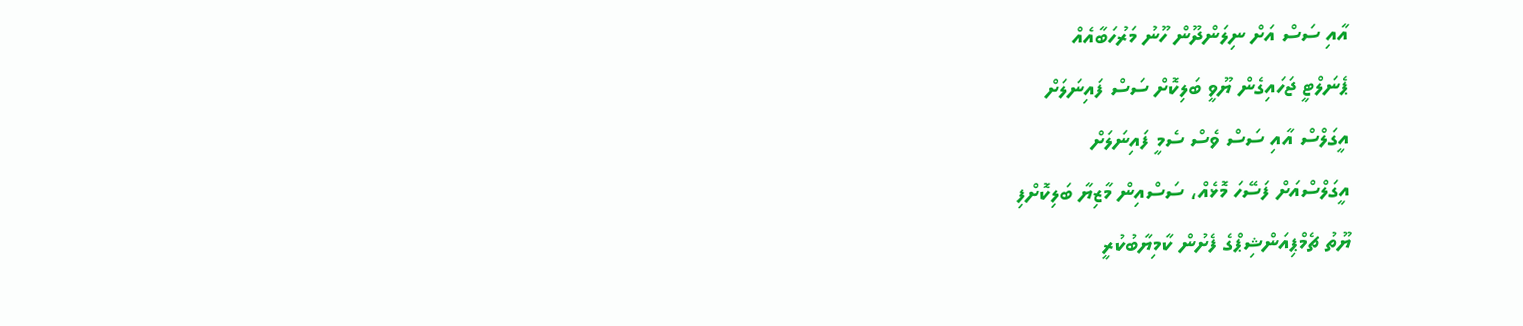އާއި ސަސް އަށް ނިލަންދޫން ހޫނު މަރުހަބާއެއް
ޕެނަލްޓީ ޖަހައިގެން ޔޫވީ ބަލިކޮށް ސަސް ފައިނަލަށް
އީގަލްސް އާއި ސަސް ވެސް ސެމީ ފައިނަލަށް
އީގަލްސްއަށް ފަސޭހަ މޮޅެއް، ސަސްއިން މާޒިޔާ ބަލިކޮށްފި
ޔޫތު ޗެމްޕިއަންޝިޕްގެ ފެށުން ކާމިޔާބުކުރީ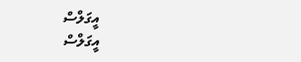އީގަލްސް
އީގަލްސް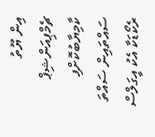އިން ޔޫތު ޗެމްޕިއަންޝިޕް ކާމިޔާބުކޮށްފި
ސައްތައިން ސައްތަ ރެކޯޑަކާ އެކު އީގަލްސް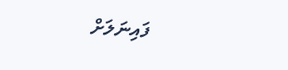ފައިނަލަށް